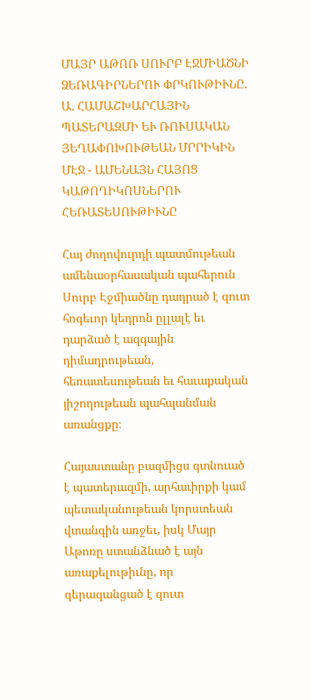ՄԱՅՐ ԱԹՈՌ ՍՈՒՐԲ ԷՋՄԻԱԾՆԻ ՁԵՌԱԳԻՐՆԵՐՈՒ ՓՐԿՈՒԹԻՒՆԸ. Ա. ՀԱՄԱՇԽԱՐՀԱՅԻՆ ՊԱՏԵՐԱԶՄԻ ԵՒ ՌՈՒՍԱԿԱՆ ՅԵՂԱՓՈԽՈՒԹԵԱՆ ՄՐՐԻԿԻՆ ՄԷՋ - ԱՄԵՆԱՅՆ ՀԱՅՈՑ ԿԱԹՈՂԻԿՈՍՆԵՐՈՒ ՀԵՌԱՏԵՍՈՒԹԻՒՆԸ

Հայ ժողովուրդի պատմութեան ամենաօրհասական պահերուն Սուրբ Էջմիածնը դադրած է զուտ հոգեւոր կեդրոն ըլլալէ եւ դարձած է ազգային դիմադրութեան, հեռատեսութեան եւ հաւաքական յիշողութեան պահպանման առանցքը։

Հայաստանը բազմիցս գտնուած է պատերազմի, արհաւիրքի կամ պետականութեան կորստեան վտանգին առջեւ, իսկ Մայր Աթոռը ստանձնած է այն առաքելութիւնը, որ գերազանցած է զուտ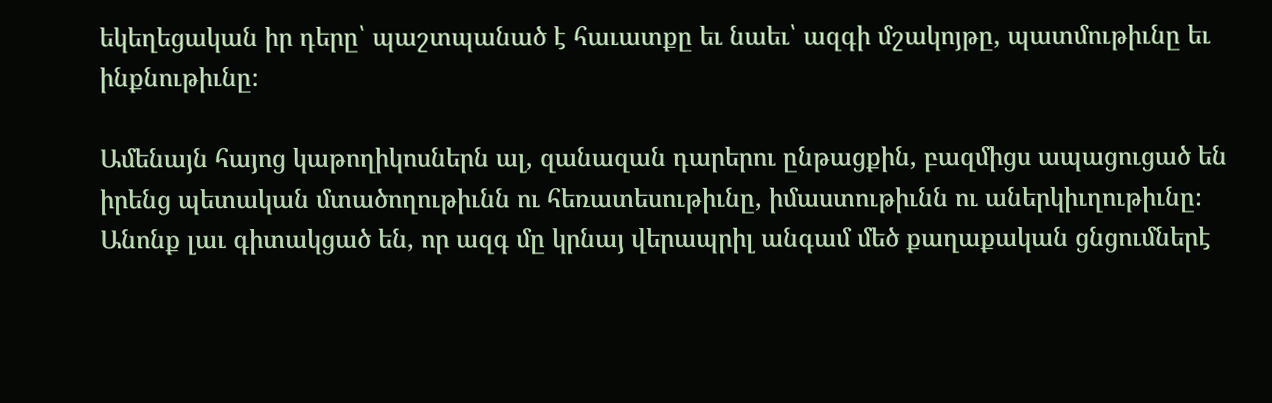եկեղեցական իր դերը՝ պաշտպանած է հաւատքը եւ նաեւ՝ ազգի մշակոյթը, պատմութիւնը եւ ինքնութիւնը։

Ամենայն հայոց կաթողիկոսներն ալ, զանազան դարերու ընթացքին, բազմիցս ապացուցած են իրենց պետական մտածողութիւնն ու հեռատեսութիւնը, իմաստութիւնն ու աներկիւղութիւնը։ Անոնք լաւ գիտակցած են, որ ազգ մը կրնայ վերապրիլ անգամ մեծ քաղաքական ցնցումներէ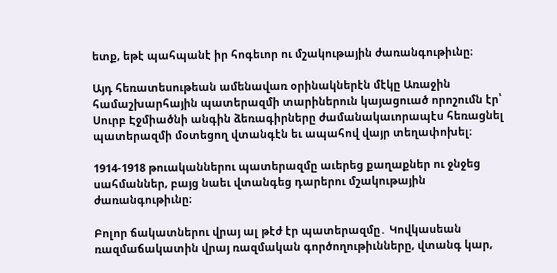ետք, եթէ պահպանէ իր հոգեւոր ու մշակութային ժառանգութիւնը։

Այդ հեռատեսութեան ամենավառ օրինակներէն մէկը Առաջին համաշխարհային պատերազմի տարիներուն կայացուած որոշումն էր՝ Սուրբ Էջմիածնի անգին ձեռագիրները ժամանակաւորապէս հեռացնել պատերազմի մօտեցող վտանգէն եւ ապահով վայր տեղափոխել։

1914-1918 թուականներու պատերազմը աւերեց քաղաքներ ու ջնջեց սահմաններ, բայց նաեւ վտանգեց դարերու մշակութային ժառանգութիւնը։

Բոլոր ճակատներու վրայ ալ թէժ էր պատերազմը․ Կովկասեան ռազմաճակատին վրայ ռազմական գործողութիւնները, վտանգ կար,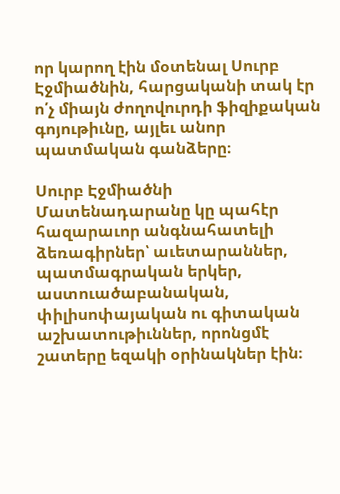որ կարող էին մօտենալ Սուրբ Էջմիածնին, հարցականի տակ էր ո՛չ միայն ժողովուրդի ֆիզիքական գոյութիւնը, այլեւ անոր պատմական գանձերը։

Սուրբ Էջմիածնի Մատենադարանը կը պահէր հազարաւոր անգնահատելի ձեռագիրներ՝ աւետարաններ, պատմագրական երկեր, աստուածաբանական, փիլիսոփայական ու գիտական աշխատութիւններ, որոնցմէ շատերը եզակի օրինակներ էին։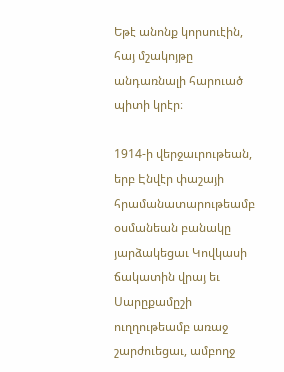Եթէ անոնք կորսուէին, հայ մշակոյթը անդառնալի հարուած պիտի կրէր։

1914-ի վերջաւրութեան, երբ Էնվէր փաշայի հրամանատարութեամբ օսմանեան բանակը յարձակեցաւ Կովկասի ճակատին վրայ եւ Սարըքամըշի ուղղութեամբ առաջ շարժուեցաւ, ամբողջ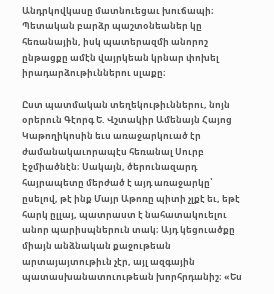Անդրկովկասը մատնուեցաւ խուճապի։ Պետական բարձր պաշտօնեաներ կը հեռանային, իսկ պատերազմի անորոշ ընթացքը ամէն վայրկեան կրնար փոխել իրադարձութիւններու սլաքը։

Ըստ պատմական տեղեկութիւններու, նոյն օրերուն Գէորգ Ե. Վշտակիր Ամենայն Հայոց Կաթողիկոսին եւս առաջարկուած էր ժամանակաւորապէս հեռանալ Սուրբ Էջմիածնէն։ Սակայն, ծերունազարդ հայրապետը մերժած է այդ առաջարկը՝ ըսելով, թէ ինք Մայր Աթոռը պիտի չլքէ եւ, եթէ հարկ ըլլայ, պատրաստ է նահատակուելու անոր պարիսպներուն տակ։ Այդ կեցուածքը միայն անձնական քաջութեան արտայայտութիւն չէր, այլ ազգային պատասխանատուութեան խորհրդանիշ։ «Ես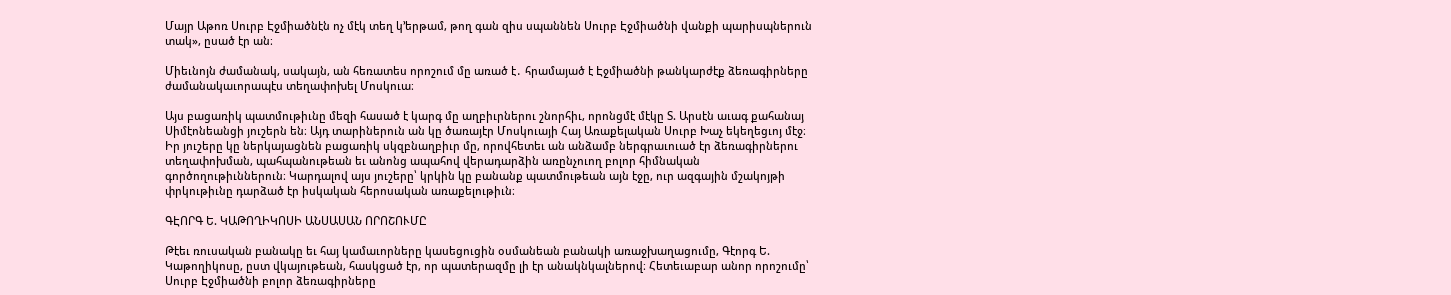Մայր Աթոռ Սուրբ Էջմիածնէն ոչ մէկ տեղ կ՚երթամ, թող գան զիս սպաննեն Սուրբ Էջմիածնի վանքի պարիսպներուն տակ», ըսած էր ան։

Միեւնոյն ժամանակ, սակայն, ան հեռատես որոշում մը առած է․ հրամայած է Էջմիածնի թանկարժէք ձեռագիրները ժամանակաւորապէս տեղափոխել Մոսկուա։

Այս բացառիկ պատմութիւնը մեզի հասած է կարգ մը աղբիւրներու շնորհիւ, որոնցմէ մէկը Տ. Արսէն աւագ քահանայ Սիմէոնեանցի յուշերն են։ Այդ տարիներուն ան կը ծառայէր Մոսկուայի Հայ Առաքելական Սուրբ Խաչ եկեղեցւոյ մէջ։ Իր յուշերը կը ներկայացնեն բացառիկ սկզբնաղբիւր մը, որովհետեւ ան անձամբ ներգրաւուած էր ձեռագիրներու տեղափոխման, պահպանութեան եւ անոնց ապահով վերադարձին առընչուող բոլոր հիմնական գործողութիւններուն։ Կարդալով այս յուշերը՝ կրկին կը բանանք պատմութեան այն էջը, ուր ազգային մշակոյթի փրկութիւնը դարձած էր իսկական հերոսական առաքելութիւն։

ԳԷՈՐԳ Ե. ԿԱԹՈՂԻԿՈՍԻ ԱՆՍԱՍԱՆ ՈՐՈՇՈՒՄԸ

Թէեւ ռուսական բանակը եւ հայ կամաւորները կասեցուցին օսմանեան բանակի առաջխաղացումը, Գէորգ Ե. Կաթողիկոսը, ըստ վկայութեան, հասկցած էր, որ պատերազմը լի էր անակնկալներով։ Հետեւաբար անոր որոշումը՝ Սուրբ Էջմիածնի բոլոր ձեռագիրները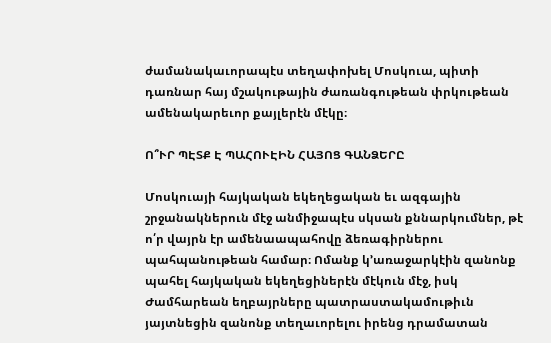ժամանակաւորապէս տեղափոխել Մոսկուա, պիտի դառնար հայ մշակութային ժառանգութեան փրկութեան ամենակարեւոր քայլերէն մէկը։

Ո՞ՒՐ ՊԷՏՔ Է ՊԱՀՈՒԷԻՆ ՀԱՅՈՑ ԳԱՆՁԵՐԸ

Մոսկուայի հայկական եկեղեցական եւ ազգային շրջանակներուն մէջ անմիջապէս սկսան քննարկումներ, թէ ո՛ր վայրն էր ամենաապահովը ձեռագիրներու պահպանութեան համար։ Ոմանք կ՚առաջարկէին զանոնք պահել հայկական եկեղեցիներէն մէկուն մէջ, իսկ Ժամհարեան եղբայրները պատրաստակամութիւն յայտնեցին զանոնք տեղաւորելու իրենց դրամատան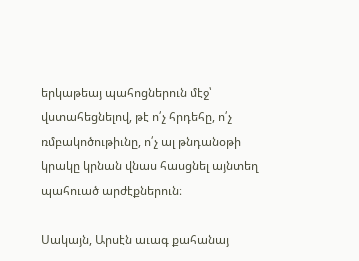երկաթեայ պահոցներուն մէջ՝ վստահեցնելով, թէ ո՛չ հրդեհը, ո՛չ ռմբակոծութիւնը, ո՛չ ալ թնդանօթի կրակը կրնան վնաս հասցնել այնտեղ պահուած արժէքներուն։

Սակայն, Արսէն աւագ քահանայ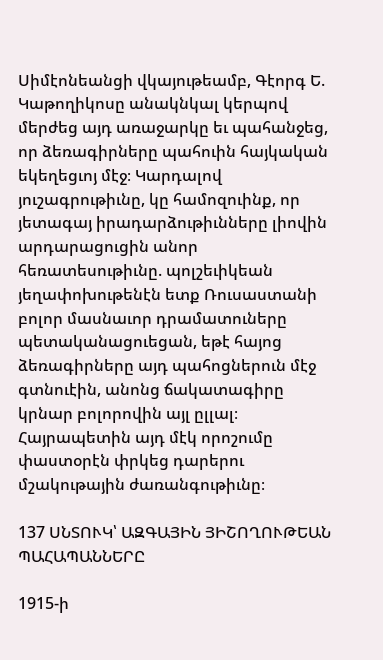Սիմէոնեանցի վկայութեամբ, Գէորգ Ե. Կաթողիկոսը անակնկալ կերպով մերժեց այդ առաջարկը եւ պահանջեց, որ ձեռագիրները պահուին հայկական եկեղեցւոյ մէջ։ Կարդալով յուշագրութիւնը, կը համոզուինք, որ յետագայ իրադարձութիւնները լիովին արդարացուցին անոր հեռատեսութիւնը. պոլշեւիկեան յեղափոխութենէն ետք Ռուսաստանի բոլոր մասնաւոր դրամատուները պետականացուեցան, եթէ հայոց ձեռագիրները այդ պահոցներուն մէջ գտնուէին, անոնց ճակատագիրը կրնար բոլորովին այլ ըլլալ։ Հայրապետին այդ մէկ որոշումը փաստօրէն փրկեց դարերու մշակութային ժառանգութիւնը։

137 ՍՆՏՈՒԿ՝ ԱԶԳԱՅԻՆ ՅԻՇՈՂՈՒԹԵԱՆ ՊԱՀԱՊԱՆՆԵՐԸ

1915-ի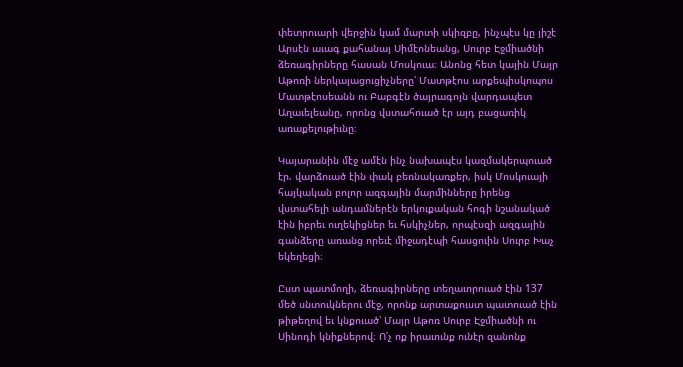փետրուարի վերջին կամ մարտի սկիզբը, ինչպէս կը յիշէ Արսէն աւագ քահանայ Սիմէոնեանց, Սուրբ Էջմիածնի ձեռագիրները հասան Մոսկուա։ Անոնց հետ կային Մայր Աթոռի ներկայացուցիչները՝ Մատթէոս արքեպիսկոպոս Մատթէոսեանն ու Բաբգէն ծայրագոյն վարդապետ Աղաւելեանը, որոնց վստահուած էր այդ բացառիկ առաքելութիւնը։

Կայարանին մէջ ամէն ինչ նախապէս կազմակերպուած էր. վարձուած էին փակ բեռնակառքեր, իսկ Մոսկուայի հայկական բոլոր ազգային մարմինները իրենց վստահելի անդամներէն երկուքական հոգի նշանակած էին իբրեւ ուղեկիցներ եւ հսկիչներ, որպէսզի ազգային գանձերը առանց որեւէ միջադէպի հասցուին Սուրբ Խաչ եկեղեցի։

Ըստ պատմողի, ձեռագիրները տեղաւորուած էին 137 մեծ սնտուկներու մէջ, որոնք արտաքուստ պատուած էին թիթեղով եւ կնքուած՝ Մայր Աթոռ Սուրբ Էջմիածնի ու Սինոդի կնիքներով։ Ո՛չ ոք իրաւունք ունէր զանոնք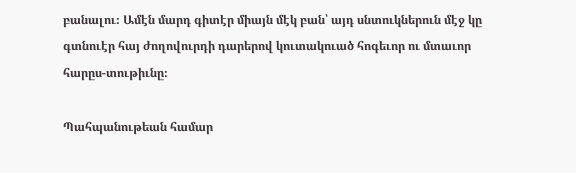բանալու։ Ամէն մարդ գիտէր միայն մէկ բան՝ այդ սնտուկներուն մէջ կը գտնուէր հայ ժողովուրդի դարերով կուտակուած հոգեւոր ու մտաւոր հարըս-տութիւնը։

Պահպանութեան համար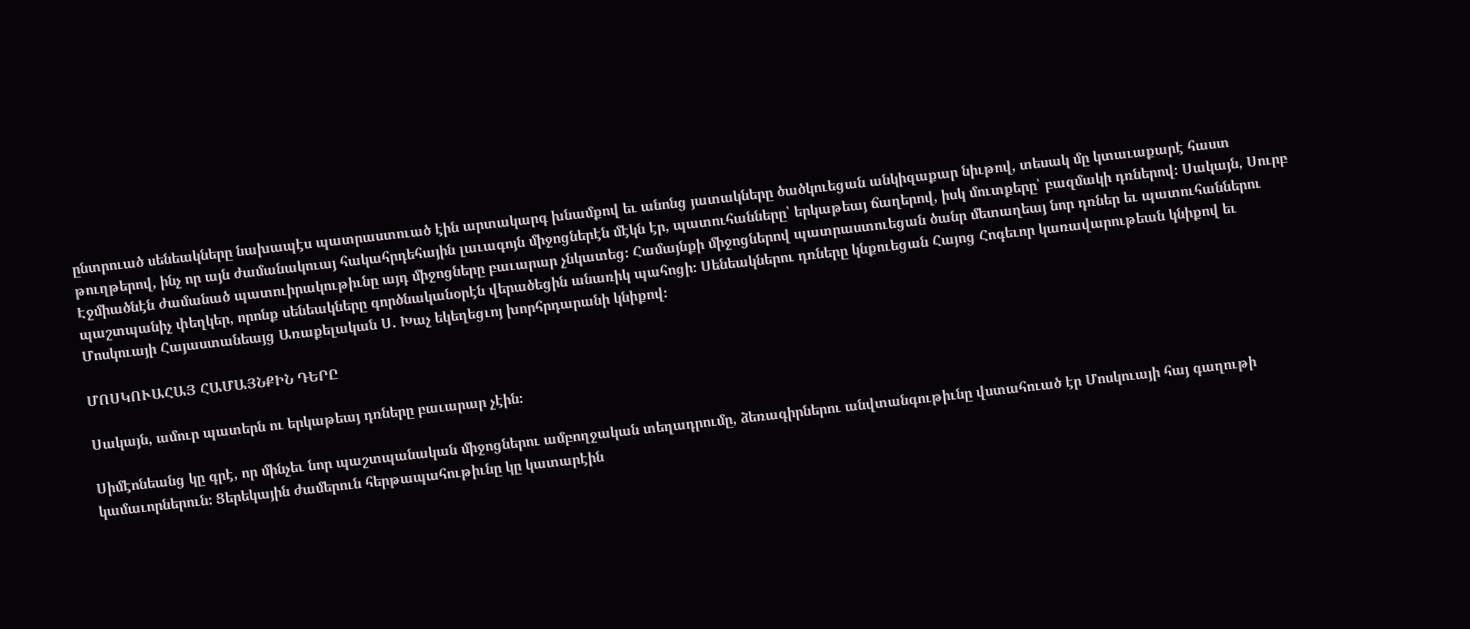ընտրուած սենեակները նախապէս պատրաստուած էին արտակարգ խնամքով եւ անոնց յատակները ծածկուեցան անկիզաքար նիւթով, տեսակ մը կտաւաքարէ հաստ թուղթերով, ինչ որ այն ժամանակուայ հակահրդեհային լաւագոյն միջոցներէն մէկն էր, պատուհանները՝ երկաթեայ ճաղերով, իսկ մուտքերը՝ բազմակի դռներով։ Սակայն, Սուրբ Էջմիածնէն ժամանած պատուիրակութիւնը այդ միջոցները բաւարար չնկատեց։ Համայնքի միջոցներով պատրաստուեցան ծանր մետաղեայ նոր դռներ եւ պատուհաններու պաշտպանիչ փեղկեր, որոնք սենեակները գործնականօրէն վերածեցին անառիկ պահոցի։ Սենեակներու դռները կնքուեցան Հայոց Հոգեւոր կառավարութեան կնիքով եւ Մոսկուայի Հայաստանեայց Առաքելական Ս. Խաչ եկեղեցւոյ խորհրդարանի կնիքով։

ՄՈՍԿՈՒԱՀԱՅ ՀԱՄԱՅՆՔԻՆ ԴԵՐԸ

Սակայն, ամուր պատերն ու երկաթեայ դռները բաւարար չէին։

Սիմէոնեանց կը գրէ, որ մինչեւ նոր պաշտպանական միջոցներու ամբողջական տեղադրումը, ձեռագիրներու անվտանգութիւնը վստահուած էր Մոսկուայի հայ գաղութի կամաւորներուն։ Ցերեկային ժամերուն հերթապահութիւնը կը կատարէին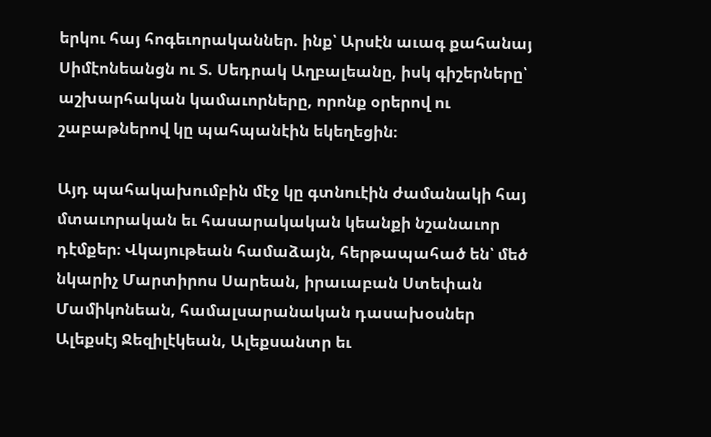երկու հայ հոգեւորականներ. ինք՝ Արսէն աւագ քահանայ Սիմէոնեանցն ու Տ. Սեդրակ Աղբալեանը, իսկ գիշերները՝ աշխարհական կամաւորները, որոնք օրերով ու շաբաթներով կը պահպանէին եկեղեցին։

Այդ պահակախումբին մէջ կը գտնուէին ժամանակի հայ մտաւորական եւ հասարակական կեանքի նշանաւոր դէմքեր։ Վկայութեան համաձայն, հերթապահած են՝ մեծ նկարիչ Մարտիրոս Սարեան, իրաւաբան Ստեփան Մամիկոնեան, համալսարանական դասախօսներ Ալեքսէյ Ջեզիլէկեան, Ալեքսանտր եւ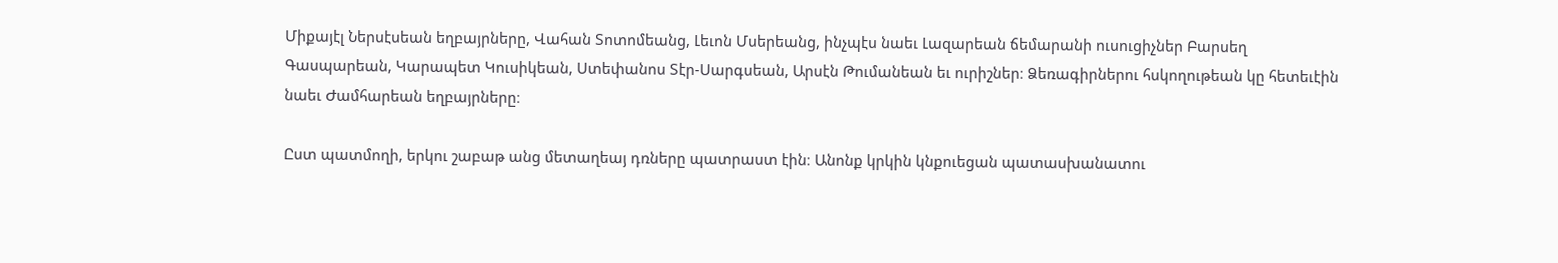Միքայէլ Ներսէսեան եղբայրները, Վահան Տոտոմեանց, Լեւոն Մսերեանց, ինչպէս նաեւ Լազարեան ճեմարանի ուսուցիչներ Բարսեղ Գասպարեան, Կարապետ Կուսիկեան, Ստեփանոս Տէր-Սարգսեան, Արսէն Թումանեան եւ ուրիշներ։ Ձեռագիրներու հսկողութեան կը հետեւէին նաեւ Ժամհարեան եղբայրները։

Ըստ պատմողի, երկու շաբաթ անց մետաղեայ դռները պատրաստ էին։ Անոնք կրկին կնքուեցան պատասխանատու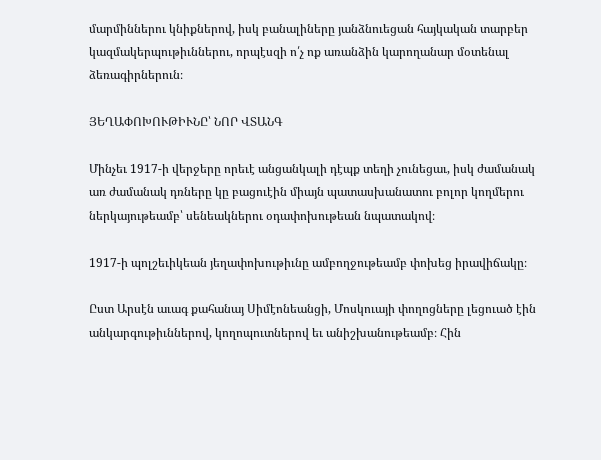մարմիններու կնիքներով, իսկ բանալիները յանձնուեցան հայկական տարբեր կազմակերպութիւններու, որպէսզի ո՛չ ոք առանձին կարողանար մօտենալ ձեռագիրներուն։

ՅԵՂԱՓՈԽՈՒԹԻՒՆԸ՝ ՆՈՐ ՎՏԱՆԳ

Մինչեւ 1917-ի վերջերը որեւէ անցանկալի դէպք տեղի չունեցաւ, իսկ ժամանակ առ ժամանակ դռները կը բացուէին միայն պատասխանատու բոլոր կողմերու ներկայութեամբ՝ սենեակներու օդափոխութեան նպատակով։

1917-ի պոլշեւիկեան յեղափոխութիւնը ամբողջութեամբ փոխեց իրավիճակը։

Ըստ Արսէն աւագ քահանայ Սիմէոնեանցի, Մոսկուայի փողոցները լեցուած էին անկարգութիւններով, կողոպուտներով եւ անիշխանութեամբ։ Հին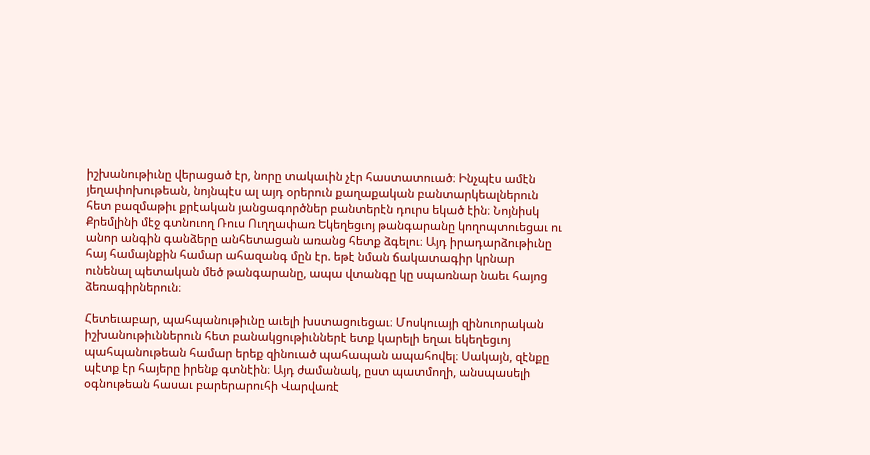իշխանութիւնը վերացած էր, նորը տակաւին չէր հաստատուած։ Ինչպէս ամէն յեղափոխութեան, նոյնպէս ալ այդ օրերուն քաղաքական բանտարկեալներուն հետ բազմաթիւ քրէական յանցագործներ բանտերէն դուրս եկած էին։ Նոյնիսկ Քրեմլինի մէջ գտնուող Ռուս Ուղղափառ Եկեղեցւոյ թանգարանը կողոպտուեցաւ ու անոր անգին գանձերը անհետացան առանց հետք ձգելու։ Այդ իրադարձութիւնը հայ համայնքին համար ահազանգ մըն էր. եթէ նման ճակատագիր կրնար ունենալ պետական մեծ թանգարանը, ապա վտանգը կը սպառնար նաեւ հայոց ձեռագիրներուն։

Հետեւաբար, պահպանութիւնը աւելի խստացուեցաւ։ Մոսկուայի զինուորական իշխանութիւններուն հետ բանակցութիւններէ ետք կարելի եղաւ եկեղեցւոյ պահպանութեան համար երեք զինուած պահապան ապահովել։ Սակայն, զէնքը պէտք էր հայերը իրենք գտնէին։ Այդ ժամանակ, ըստ պատմողի, անսպասելի օգնութեան հասաւ բարերարուհի Վարվառէ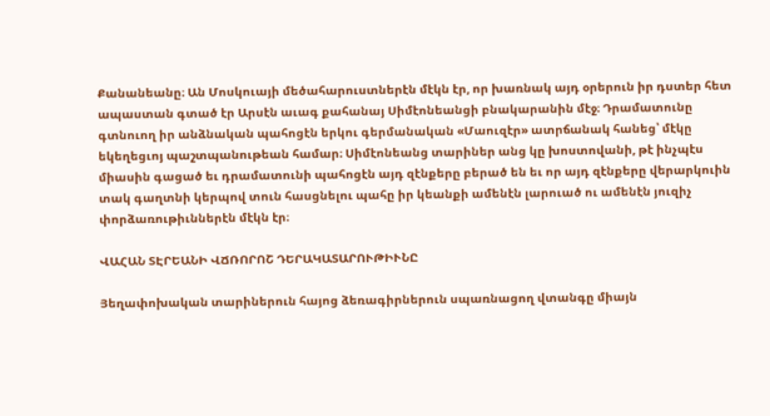Քանանեանը։ Ան Մոսկուայի մեծահարուստներէն մէկն էր, որ խառնակ այդ օրերուն իր դստեր հետ ապաստան գտած էր Արսէն աւագ քահանայ Սիմէոնեանցի բնակարանին մէջ։ Դրամատունը գտնուող իր անձնական պահոցէն երկու գերմանական «Մաուզէր» ատրճանակ հանեց՝ մէկը եկեղեցւոյ պաշտպանութեան համար։ Սիմէոնեանց տարիներ անց կը խոստովանի, թէ ինչպէս միասին գացած եւ դրամատունի պահոցէն այդ զէնքերը բերած են եւ որ այդ զէնքերը վերարկուին տակ գաղտնի կերպով տուն հասցնելու պահը իր կեանքի ամենէն լարուած ու ամենէն յուզիչ փորձառութիւններէն մէկն էր։

ՎԱՀԱՆ ՏԷՐԵԱՆԻ ՎՃՌՈՐՈՇ ԴԵՐԱԿԱՏԱՐՈՒԹԻՒՆԸ

Յեղափոխական տարիներուն հայոց ձեռագիրներուն սպառնացող վտանգը միայն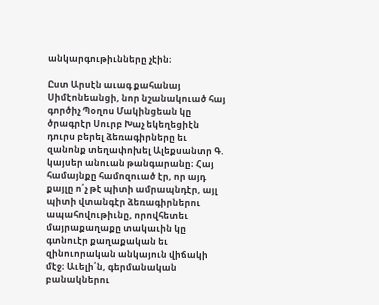անկարգութիւնները չէին։

Ըստ Արսէն աւագ քահանայ Սիմէոնեանցի, նոր նշանակուած հայ գործիչ Պօղոս Մակինցեան կը ծրագրէր Սուրբ Խաչ եկեղեցիէն դուրս բերել ձեռագիրները եւ զանոնք տեղափոխել Ալեքսանտր Գ. կայսեր անուան թանգարանը։ Հայ համայնքը համոզուած էր, որ այդ քայլը ո՛չ թէ պիտի ամրապնդէր, այլ պիտի վտանգէր ձեռագիրներու ապահովութիւնը, որովհետեւ մայրաքաղաքը տակաւին կը գտնուէր քաղաքական եւ զինուորական անկայուն վիճակի մէջ։ Աւելի՛ն, գերմանական բանակներու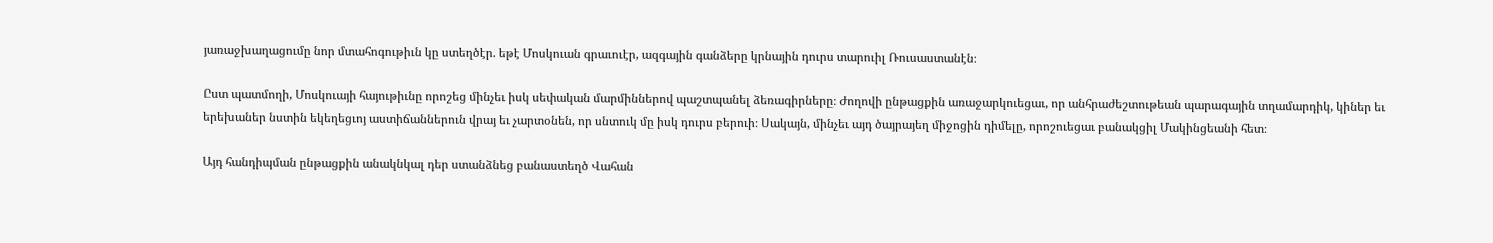յառաջխաղացումը նոր մտահոգութիւն կը ստեղծէր. եթէ Մոսկուան գրաւուէր, ազգային գանձերը կրնային դուրս տարուիլ Ռուսաստանէն։

Ըստ պատմողի, Մոսկուայի հայութիւնը որոշեց մինչեւ իսկ սեփական մարմիններով պաշտպանել ձեռագիրները։ Ժողովի ընթացքին առաջարկուեցաւ, որ անհրաժեշտութեան պարագային տղամարդիկ, կիներ եւ երեխաներ նստին եկեղեցւոյ աստիճաններուն վրայ եւ չարտօնեն, որ սնտուկ մը իսկ դուրս բերուի։ Սակայն, մինչեւ այդ ծայրայեղ միջոցին դիմելը, որոշուեցաւ բանակցիլ Մակինցեանի հետ։

Այդ հանդիպման ընթացքին անակնկալ դեր ստանձնեց բանաստեղծ Վահան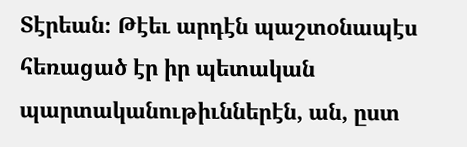Տէրեան։ Թէեւ արդէն պաշտօնապէս հեռացած էր իր պետական պարտականութիւններէն, ան, ըստ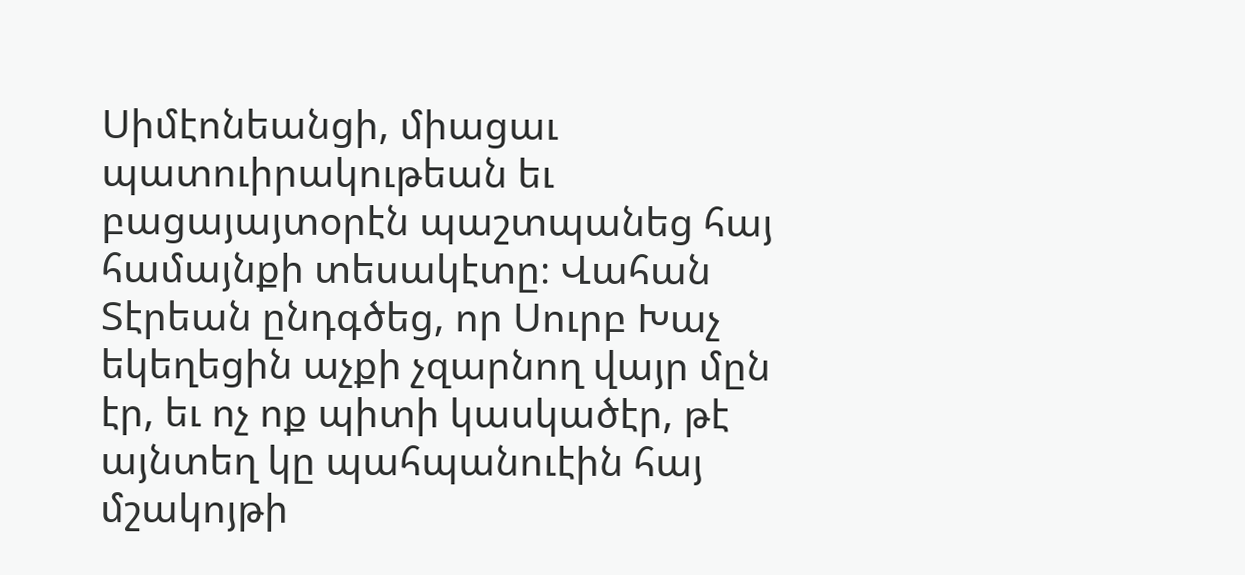Սիմէոնեանցի, միացաւ պատուիրակութեան եւ բացայայտօրէն պաշտպանեց հայ համայնքի տեսակէտը։ Վահան Տէրեան ընդգծեց, որ Սուրբ Խաչ եկեղեցին աչքի չզարնող վայր մըն էր, եւ ոչ ոք պիտի կասկածէր, թէ այնտեղ կը պահպանուէին հայ մշակոյթի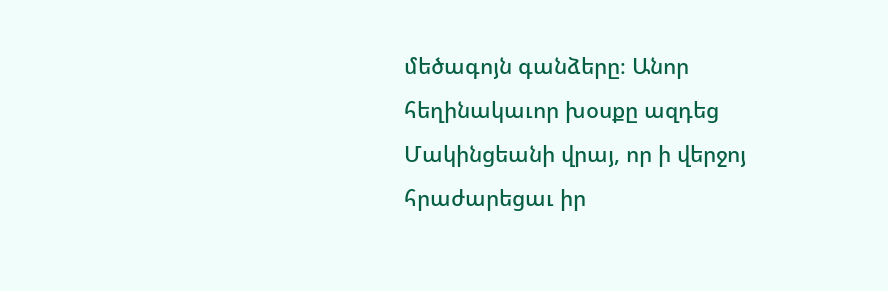մեծագոյն գանձերը։ Անոր հեղինակաւոր խօսքը ազդեց Մակինցեանի վրայ, որ ի վերջոյ հրաժարեցաւ իր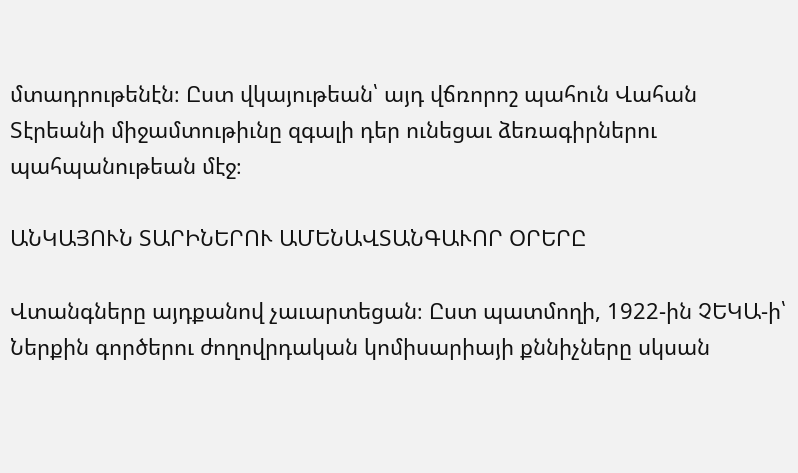մտադրութենէն։ Ըստ վկայութեան՝ այդ վճռորոշ պահուն Վահան Տէրեանի միջամտութիւնը զգալի դեր ունեցաւ ձեռագիրներու պահպանութեան մէջ։

ԱՆԿԱՅՈՒՆ ՏԱՐԻՆԵՐՈՒ ԱՄԵՆԱՎՏԱՆԳԱՒՈՐ ՕՐԵՐԸ

Վտանգները այդքանով չաւարտեցան։ Ըստ պատմողի, 1922-ին ՉԵԿԱ-ի՝ Ներքին գործերու ժողովրդական կոմիսարիայի քննիչները սկսան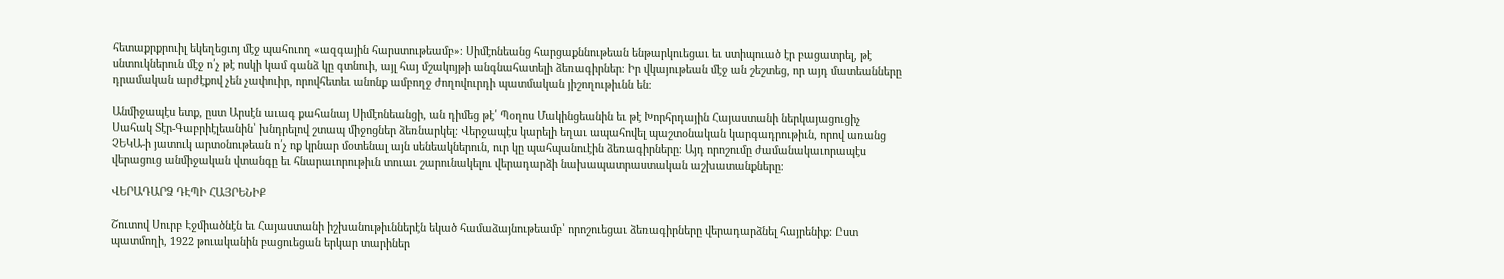հետաքրքրուիլ եկեղեցւոյ մէջ պահուող «ազգային հարստութեամբ»։ Սիմէոնեանց հարցաքննութեան ենթարկուեցաւ եւ ստիպուած էր բացատրել, թէ սնտուկներուն մէջ ո՛չ թէ ոսկի կամ գանձ կը գտնուի, այլ հայ մշակոյթի անգնահատելի ձեռագիրներ։ Իր վկայութեան մէջ ան շեշտեց, որ այդ մատեանները դրամական արժէքով չեն չափուիր, որովհետեւ անոնք ամբողջ ժողովուրդի պատմական յիշողութիւնն են։

Անմիջապէս ետք, ըստ Արսէն աւագ քահանայ Սիմէոնեանցի, ան դիմեց թէ՛ Պօղոս Մակինցեանին եւ թէ Խորհրդային Հայաստանի ներկայացուցիչ Սահակ Տէր-Գաբրիէլեանին՝ խնդրելով շտապ միջոցներ ձեռնարկել։ Վերջապէս կարելի եղաւ ապահովել պաշտօնական կարգադրութիւն, որով առանց ՉԵԿԱ-ի յատուկ արտօնութեան ո՛չ ոք կրնար մօտենալ այն սենեակներուն, ուր կը պահպանուէին ձեռագիրները։ Այդ որոշումը ժամանակաւորապէս վերացուց անմիջական վտանգը եւ հնարաւորութիւն տուաւ շարունակելու վերադարձի նախապատրաստական աշխատանքները։

ՎԵՐԱԴԱՐՁ ԴԷՊԻ ՀԱՅՐԵՆԻՔ

Շուտով Սուրբ Էջմիածնէն եւ Հայաստանի իշխանութիւններէն եկած համաձայնութեամբ՝ որոշուեցաւ ձեռագիրները վերադարձնել հայրենիք։ Ըստ պատմողի, 1922 թուականին բացուեցան երկար տարիներ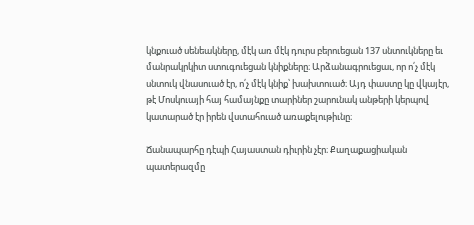կնքուած սենեակները, մէկ առ մէկ դուրս բերուեցան 137 սնտուկները եւ մանրակրկիտ ստուգուեցան կնիքները։ Արձանագրուեցաւ, որ ո՛չ մէկ սնտուկ վնասուած էր, ո՛չ մէկ կնիք՝ խախտուած։ Այդ փաստը կը վկայէր, թէ Մոսկուայի հայ համայնքը տարիներ շարունակ անթերի կերպով կատարած էր իրեն վստահուած առաքելութիւնը։

Ճանապարհը դէպի Հայաստան դիւրին չէր։ Քաղաքացիական պատերազմը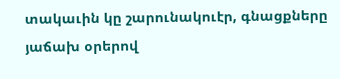տակաւին կը շարունակուէր, գնացքները յաճախ օրերով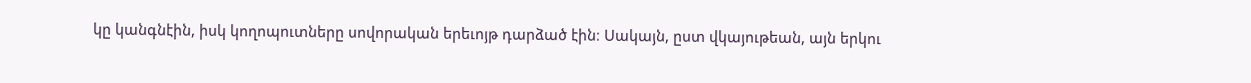կը կանգնէին, իսկ կողոպուտները սովորական երեւոյթ դարձած էին։ Սակայն, ըստ վկայութեան, այն երկու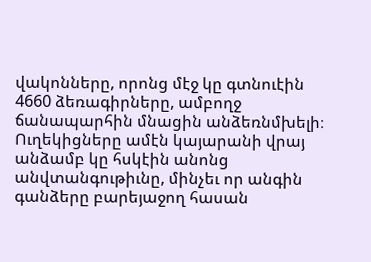վակոնները, որոնց մէջ կը գտնուէին 4660 ձեռագիրները, ամբողջ ճանապարհին մնացին անձեռնմխելի։ Ուղեկիցները ամէն կայարանի վրայ անձամբ կը հսկէին անոնց անվտանգութիւնը, մինչեւ որ անգին գանձերը բարեյաջող հասան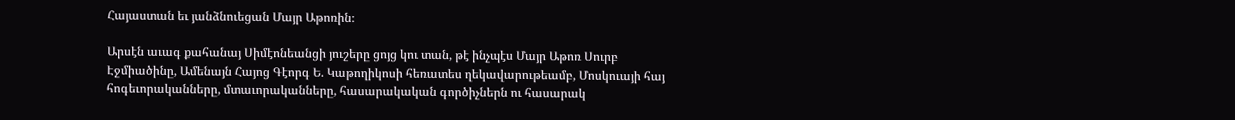Հայաստան եւ յանձնուեցան Մայր Աթոռին։

Արսէն աւագ քահանայ Սիմէոնեանցի յուշերը ցոյց կու տան, թէ ինչպէս Մայր Աթոռ Սուրբ Էջմիածինը, Ամենայն Հայոց Գէորգ Ե. Կաթողիկոսի հեռատես ղեկավարութեամբ, Մոսկուայի հայ հոգեւորականները, մտաւորականները, հասարակական գործիչներն ու հասարակ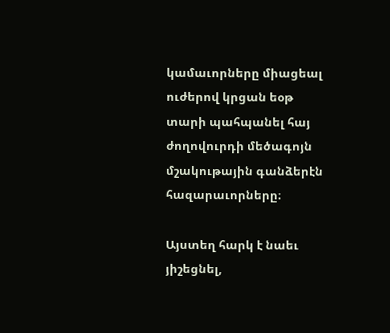կամաւորները միացեալ ուժերով կրցան եօթ տարի պահպանել հայ ժողովուրդի մեծագոյն մշակութային գանձերէն հազարաւորները։

Այստեղ հարկ է նաեւ յիշեցնել,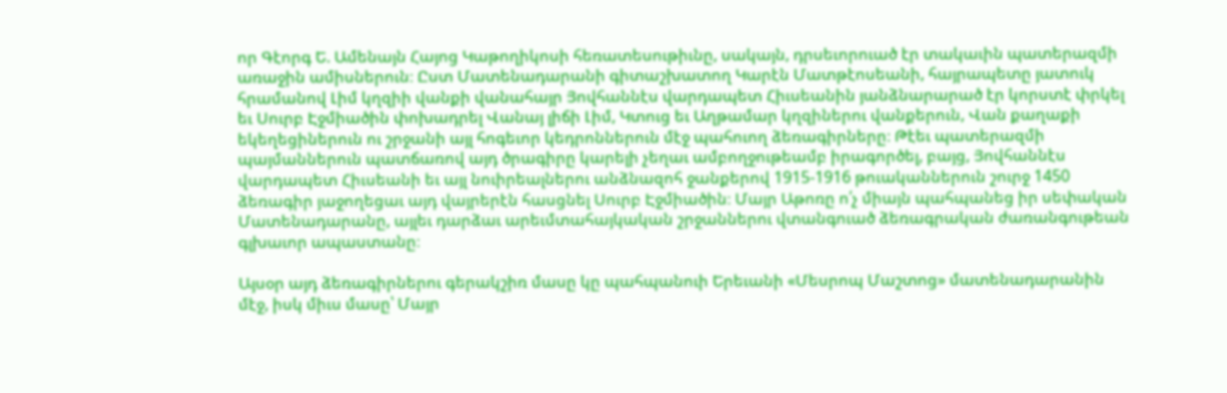որ Գէորգ Ե. Ամենայն Հայոց Կաթողիկոսի հեռատեսութիւնը, սակայն, դրսեւորուած էր տակաւին պատերազմի առաջին ամիսներուն։ Ըստ Մատենադարանի գիտաշխատող Կարէն Մատթէոսեանի, հայրապետը յատուկ հրամանով Լիմ կղզիի վանքի վանահայր Յովհաննէս վարդապետ Հիւսեանին յանձնարարած էր կորստէ փրկել եւ Սուրբ Էջմիածին փոխադրել Վանայ լիճի Լիմ, Կտուց եւ Աղթամար կղզիներու վանքերուն, Վան քաղաքի եկեղեցիներուն ու շրջանի այլ հոգեւոր կեդրոններուն մէջ պահուող ձեռագիրները։ Թէեւ պատերազմի պայմաններուն պատճառով այդ ծրագիրը կարելի չեղաւ ամբողջութեամբ իրագործել, բայց, Յովհաննէս վարդապետ Հիւսեանի եւ այլ նուիրեալներու անձնազոհ ջանքերով 1915-1916 թուականներուն շուրջ 1450 ձեռագիր յաջողեցաւ այդ վայրերէն հասցնել Սուրբ Էջմիածին։ Մայր Աթոռը ո՛չ միայն պահպանեց իր սեփական Մատենադարանը, այլեւ դարձաւ արեւմտահայկական շրջաններու վտանգուած ձեռագրական ժառանգութեան գլխաւոր ապաստանը։

Այսօր այդ ձեռագիրներու գերակշիռ մասը կը պահպանուի Երեւանի «Մեսրոպ Մաշտոց» մատենադարանին մէջ, իսկ միւս մասը՝ Մայր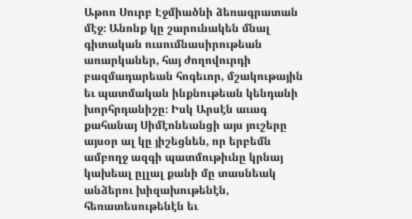Աթոռ Սուրբ Էջմիածնի ձեռագրատան մէջ։ Անոնք կը շարունակեն մնալ գիտական ուսումնասիրութեան առարկաներ, հայ ժողովուրդի բազմադարեան հոգեւոր, մշակութային եւ պատմական ինքնութեան կենդանի խորհրդանիշը։ Իսկ Արսէն աւագ քահանայ Սիմէոնեանցի այս յուշերը այսօր ալ կը յիշեցնեն, որ երբեմն ամբողջ ազգի պատմութիւնը կրնայ կախեալ ըլլալ քանի մը տասնեակ անձերու խիզախութենէն, հեռատեսութենէն եւ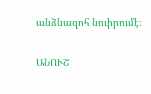անձնազոհ նուիրումէ։

ԱՆՈՒՇ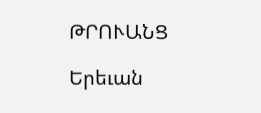ԹՐՈՒԱՆՑ

Երեւան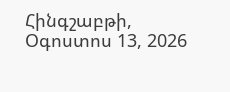Հինգշաբթի, Օգոստոս 13, 2026